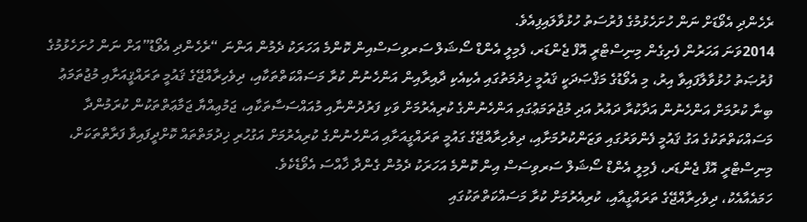ރެހެންދި އެވޯޑަށް ނަން ހުށަހެޅުމުގެ ފުރުސަތު ހުޅުވާލައިފިއެވެ.
2014ވަނަ އަހަރުން ފެށިގެން މިނިސްޓްރީ އޮފް ޖެންޑަރ، ފެމިލީ އެންޑް ސޯޝަލް ސަރވިސަސްއިން ކޮންމެ އަހަރަކު ދެމުން އަންނަ “ރެހެންދި އެވޯޑު”އަށް ނަން ހުށަހެޅުމުގެ ފުރުޞަތު ހުޅުވާލާފައިވާ އިރު، މި އެވޯޑުގެ މަޤްޞަދަކީ ޤައުމީ ޚިދުމަތުގައި އެކިއެކި ދާއިރާއިން އަންހެނުން ކުރާ މަސައްކަތްތަކާއި، ދިވެހިރާއްޖޭގެ ޤައުމީ ތަރައްޤީއަށާއި މުޖުތަމަޢު ބިނާ ކުރުމަށް އަންހެނުން އަދާކުރާ ދައުރު އަދި މުޖުތަމަޢުގައި އަންހެނުންގެ ކުރިއެރުމަށް ވަކި ފަރުދުންނާއި މުއައްސަސާތަކާއި، ޖަމުޢިއްޔާ ޖަމާޢަތްތަކުން ކުރަމުންދާ މަސައްކަތްތަކުގެ އަގު ޤައުމީ ފެންވަރުގައި ވަޒަންކުރުމަށާއި، ދިވެހިރާއްޖޭގެ ގައުމީ ތަރައްގީއަށާއި އަންހެނުންގެ ކުރިއެރުމަށް އަގުހުރި ޚިދުމަތްތައް ކޮށްދީފައިވާ ފަރާތްތަކަށް، މިނިސްޓްރީ އޮފް ޖެންޑަރ، ފެމިލީ އެންޑް ސޯޝަލް ސަރވިސަސް އިން ކޮންމެ އަހަރަކު ދެމުން ގެންދާ ޚާއްސަ އެވޯޑެކެވެ.
ހަމައެއާއެކު، ދިވެހިރާއްޖޭގެ ތަރައްގީއާއި، ކުރިއެރުމަށް ކުރާ މަސައްކަތްތަކުގައި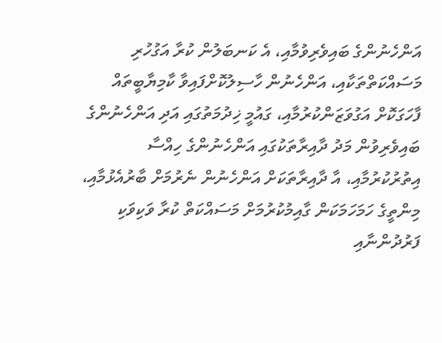އަންހެނުންގެ ބައިވެރިވުމާއި، އެ ކަނބަލުން ކުރާ އަގުހުރި މަސައްކަތްތަކާއި، އަންހެނުން ހާސިލުކޮށްފައިވާ ކާމިޔާބީތައް ފާހަގަކޮށް އަގުވަޒަންކުރުމާއި، ގައުމީ ޚިދުމަތުގައި އަދި އަންހެނުންގެ ބައިވެރިވުން މަދު ދާއިރާތަކުގައި އަންހެނުންގެ ހިއްސާ އިތުރުކުރުމާއި، އާ ދާއިރާތަކަށް އަންހެނުން ނެރުމަށް ބާރުއެޅުމާއި، މިންތީގެ ހަމަހަމަކަން ގާއިމުކުރުމަށް މަސައްކަތް ކުރާ ވަކިވަކި ފަރުދުންނާއި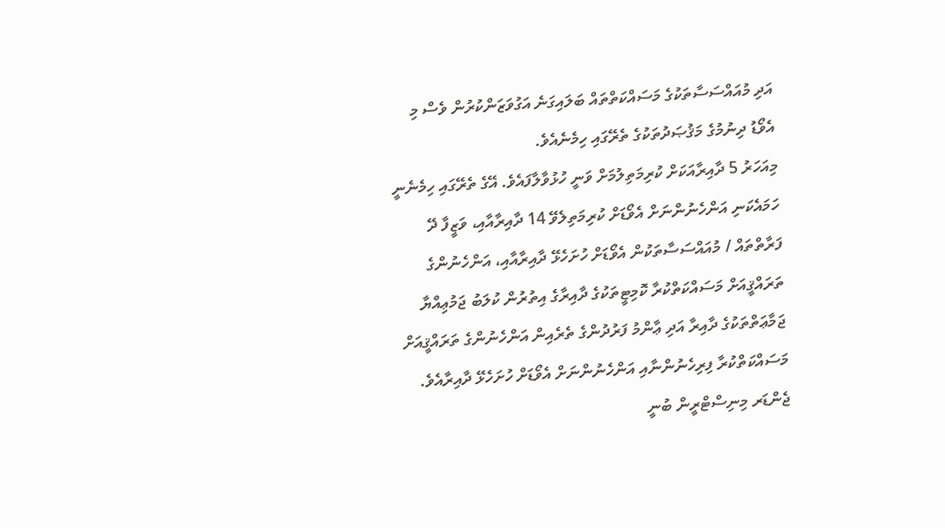އަދި މުއައްސަސާތަކުގެ މަސައްކަތްތައް ބަލައިގަނެ އަގުވަޒަންކުރުން ވެސް މި އެވޯޑު ދިނުމުގެ މަޤުޞަދުތަކުގެ ތެރޭގައި ހިމެނެއެވެ.
މިއަހަރު 5 ދާއިރާއަކަށް ކުރިމަތިލުމަށް ވަނީ ހުޅުވާލާފައެވެ. އޭގެ ތެރޭގައި ހިމެނެނީ ހަމައެކަނި އަންހެނުންނަށް އެވޯޑަށް ކުރިމަތިލެވޭ 14 ދާއިރާއާއި، ވަޒީފާ ދޭ ފަރާތްތައް / މުއައްސަސާތަކުން އެވޯޑަށް ހުށަހެޅޭ ދާއިރާއާއި، އަންހެނުންގެ ތަރައްޤީއަށް މަސައްކަތްކުރާ ކޮމިޓީތަކުގެ ދާއިރާގެ އިތުރުން ކުލަބު ޖަމުޢިއްޔާ ޖަމާޢަތްތަކުގެ ދާއިރާ އަދި ޢާންމު ފަރުދުންގެ ތެރެއިން އަންހެނުންގެ ތަރައްޤީއަށް މަސައްކަތްކުރާ ފިރިހެނުންނާއި އަންހެނުންނަށް އެވޯޑަށް ހުށަހެޅޭ ދާއިރާއެވެ.
ޖެންޑަރ މިނިސްޓްރީން ބުނީ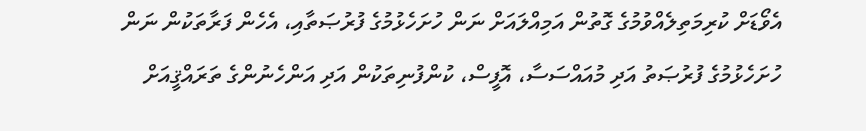އެވޯޑަށް ކުރިމަތިލެއްވުމުގެ ގޮތުން އަމިއްލައަށް ނަން ހުށަހެޅުމުގެ ފުރުޞަތާއި، އެހެން ފަރާތަކުން ނަން ހުށަހެޅުމުގެ ފުރުޞަތު އަދި މުއައްސަސާ، އޮފީސް، ކުންފުނިތަކުން އަދި އަންހެނުންގެ ތަރައްޤީއަށް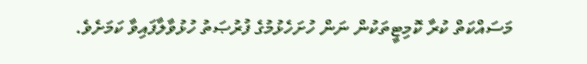މަސައްކަތް ކުރާ ކޮމިޓީތަކުން ނަން ހުށަހެޅުމުގެ ފުރުޞަތު ހުޅުވާލާފައިވާ ކަމަށެވެ.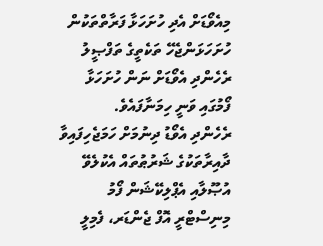މިއެވޯޑަށް އެދި ހުށަހަޅާ ފަރާތްތަކުން ހުށަހަޅަންޖެހޭ ތަކެތީގެ ތަފްޞީލު ރެހެންދި އެވޯޑަށް ނަން ހުށަހަޅާ ފޯމުގައި ވަނީ ހިމަނާފައެވެ.
ރެހެންދި އެވޯޑު ދިނުމަށް ހަމަޖެހިފައިވާ ދާއިރާތަކުގެ ޝަރުޠުތައް އެކުލެވޭ އުޞޫލާއި އެޕްލިކޭޝަން ފޯމު މިނިސްޓްރީ އޮފް ޖެންޑަރ، ފެމިލީ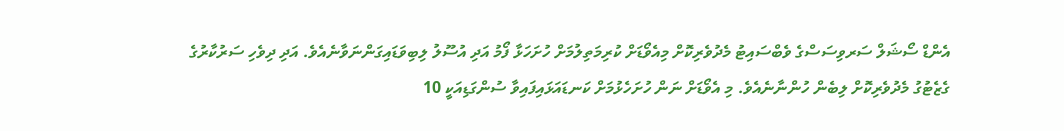އެންޑް ސޯޝަލް ސަރވިސަސްގެ ވެބްސައިޓު މެދުވެރިކޮށް މިއެވޯޑަށް ކުރިމަތިލުމަށް ހުށަހަޅާ ފޯމު އަދި އުސޫލު ލިބިވަޑައިގަންނަވާނެއެވެ. އަދި ދިވެހި ސަރުކާރުގެ ގެޒެޓުގު މެދުވެރިކޮށް ލިބެން ހުންނާނެއެވެ. މި އެވޯޑަށް ނަން ހުށަހެޅުމަށް ކަނޑައަޅައިފައިވާ ސުންގަޑިއަކީ 10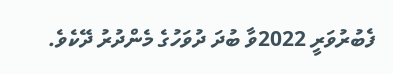ފެބުރުވަރީ 2022ވާ ބުދަ ދުވަހުގެ މެންދުރު ދޭކެވެ.